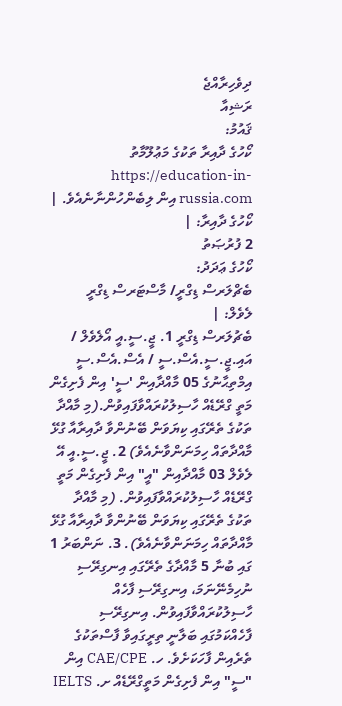ދިވެހިރާއްޖެ
ރަޝިއާ
ޤައުމު:
ކޯހުގެ ދާއިރާ ތަކުގެ މަޢުލޫމާތު https://education-in-russia.com އިން ލިބެންހުންނާނެއެވެ. |
ކޯހުގެ ދާއިރާ: |
2 ފުރުޞަތު
ކޯހުގެ ޢަދަދު:
ބެޗްލަރސް ޑިގްރީ/ މާސްޓަރސް ޑިގްރީ
ލެވެލް: |
ބެޗުލަރސް ޑިގްރީ 1. ޖީ.ސީ.އީ އޯލެވެލް / އައި.ޖީ.ސީ.އެސް.ސީ / އެސް.އެސް.ސީ އިމްތިޙާނުގެ 05 މާއްދާއިން 'ސީ' އިން ފެށިގެން މަތީ ގްރޭޑެއް ހާސިލުކުރައްވާފައިވުން.(މި މާއްދާ ތަކުގެ ތެރޭގައި ކިޔަވަން ބޭނުންވާ ދާއިރާއާ ގުޅޭ މާއްދާތައް ހިމަނަންވާނެއެވެ) 2. ޖީ.ސީ.އީ އޭ ލެވެލް 03 މާއްދާއިން "އީ" އިން ފެށިގެން މަތީ ގްރޭޑެއް ހާސިލުކުރައްވާފައިވުން. (މި މާއްދާ ތަކުގެ ތެރޭގައި ކިޔަވަން ބޭނުންވާ ދާއިރާއާ ގުޅޭ މާއްދާތައް ހިމަނަންވާނެއެވެ). 3. ނަންބަރު 1 ގައި ބުނާ 5 މާއްދާގެ ތެރޭގައި އިނގިރޭސި ނުހިމެނޭނަމަ، އިނގިރޭސި ފާހެއް ހާސިލުކުރައްވާފައިވުން. އިނގިރޭސި ފާހެއްކަމުގައި ބަލާނީ ތިރީގައިވާ ފާސްތަކުގެ ތެރެއިން ފާހަކަށެވެ. ހ. CAE/CPE އިން "ސީ" އިން ފެށިގެން މަތީގްރޭޑެއް ށ. IELTS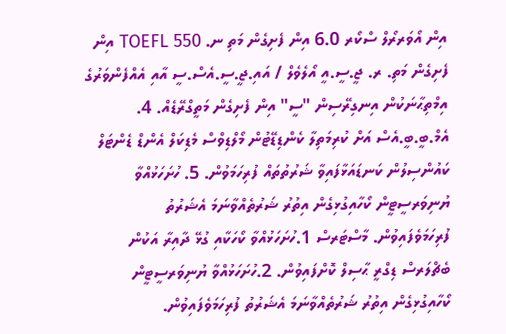އިން އޯވަރރޯލް ސްކޯރ 6.0 އިން ފެށިގެން މަތި ނ. TOEFL 550 އިން ފެށިގެން މަތި. ރ. ޖީ.ސީ.އީ އޯލެވެލް / އައި.ޖީ.ސީ.އެސް.ސީ އާއި އެއްފެންވަރުގެ އިމްތިޙާނަކުން އިނގިރޭސިން "ސީ" އިން ފެށިގެން މަތީގްރޭޑެއް. 4. އެމް.ބީ.ބީ.އެސް އަށް ކުރިމަތިލާ ކެންޑިޑޭޓުން މޯލްޑިވްސް މެޑިކަލް އެންޑް ޑެންޓަލް ކައުންސިލުން ކަނޑައަޅާފައިވާ ޝަރުތުތައް ފުރިހަމަވުން. 5. ހުށަހަޅުއްވާ ޔުނިވަރސީޓީން ކޯހާއިގުޅިގެން އިތުރު ޝަރުތެއްވާނަމަ އެޝަރުތު ފުރިހަމަވެފައިވުން. މާސްޓަރސް 1.ހުށަހަޅުއްވާ ކޯހަކާއި ގުޅޭ ދާއިރާ އަކުން ބެޗްލަރސް ޑިގްރީ ޙާސިލް ކޮށްފައިވުން. 2.ހުށަހަޅުއްވާ ޔުނިވަރސީޓީން ކޯހާއިގުޅިގެން އިތުރު ޝަރުތެއްވާނަމަ އެޝަރުތު ފުރިހަމަވެފައިވުން.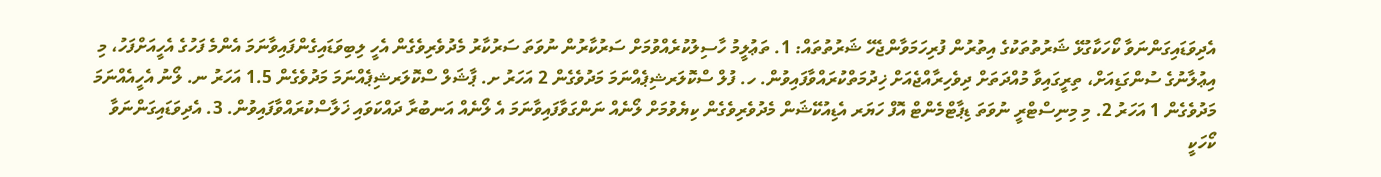އެދިވަޑައިގަންނަވާ ކޯހަކާގުޅޭ ޝަރުތުތަކުގެ އިތުރުން ފުރިހަމަވާންޖެހޭ ޝަރުތުތައް: 1. ތަޢުލީމު ހާސިލުކުރެއްވުމަށް ސަރުކާރުން ނުވަތަ ސަރުކާރު މެދުވެރިވެގެން އެހީ ލިބިވަޑައިގެންފައިވާނަމަ އެންމެ ފަހުގެ އެހީއަށްފަހު، މި އިޢުލާނުގެ ސުންގަޑިއަށް، ތިރީގައިވާ މުއްދަތަށް ދިވެހިރާއްޖެއަށް ޚިދުމަތްކުރައްވާފައިވުން. ހ. ފުލް ސްކޮލަރޝިޕެއްނަމަ މަދުވެގެން 2 އަހަރު ށ. ޕާޝަލް ސްކޮލަރޝިޕެއްނަމަ މަދުވެގެން 1.5 އަހަރު ނ. ލޯނު އެހީއެއްނަމަ މަދުވެގެން 1 އަހަރު 2. މި މިނިސްޓްރީ ނުވަތަ ޑިޕާޓްމެންޓް އޮފް ހަޔަރ އެޑިއުކޭޝަން މެދުވެރިވެގެން ކިޔެވުމަށް ލޯނެއް ނަންގަވާފައިވާނަމަ އެ ލޯނެއް އަނބުރާ ދައްކަވައި ޚަލާސްކުރައްވާފައިވުން. 3. އެދިވަޑައިގަންނަވާ ކޯހަކީ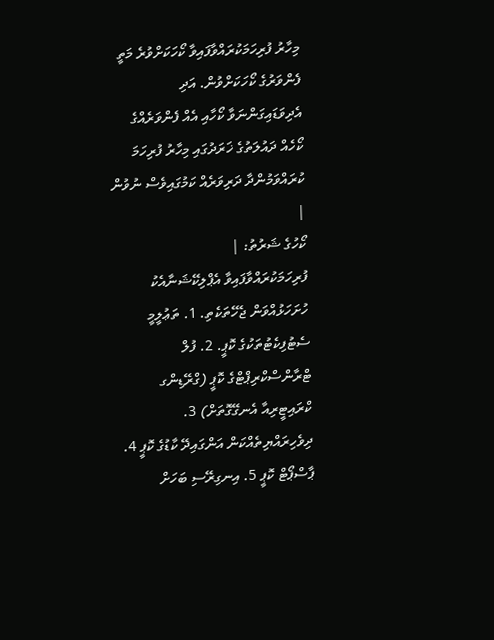މިހާރު ފުރިހަމަކުރައްވާފައިވާ ކޯހަކަށްވުރެ މަތީ ފެންވަރުގެ ކޯހަކަށްވުން. އަދި އެދިވަޑައިގަންނަވާ ކޯހާއި އެއް ފެންވަރެއްގެ ކޯހެއް ދައުލަތުގެ ޚަރަދުގައި މިހާރު ފުރިހަމަ ކުރައްވަމުންދާ ދަރިވަރެއް ކަމުގައިވެސް ނުވުން |
ކޯހުގެ ޝަރުތު: |
ފުރިހަމަކުރައްވާފައިވާ އެޕްލިކޭޝަނާއެކު ހުށަހަޅުއްވަން ޖެހޭތަކެތި. 1. ތަޢުލީމީ ސެޓުފިކެޓުތަކުގެ ކޮޕީ. 2. ފުލް ޓްރާންސްކްރިޕްޓްގެ ކޮޕީ (ގްރޭޑިންގ ކްރައިޓީރިއާ އެނގޭގޮތަށް) 3. ދިވެހިރައްޔިތެއްކަން އަންގައިދޭ ކާޑުގެ ކޮޕީ 4. ޕާސްޕޯޓް ކޮޕީ 5. އިނގިރޭސި ބަހަށް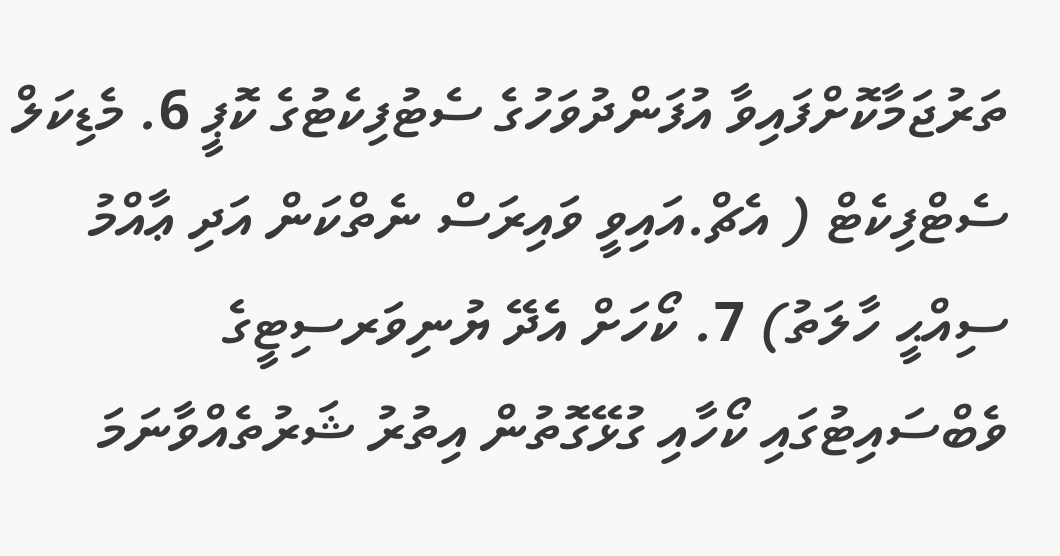ތަރުޖަމާކޮށްފައިވާ އުފަންދުވަހުގެ ސެޓުފިކެޓުގެ ކޮޕީ 6. މެޑިކަލް ސެޓްފިކެޓް ( އެޗް.އައިވީ ވައިރަސް ނެތްކަން އަދި ޢާއްމު ސިއްޙީ ހާލަތު) 7. ކޯހަށް އެދޭ ޔުނިވަރސިޓީގެ ވެބްސައިޓުގައި ކޯހާއި ގުޅޭގޮތުން އިތުރު ޝަރުތެއްވާނަމަ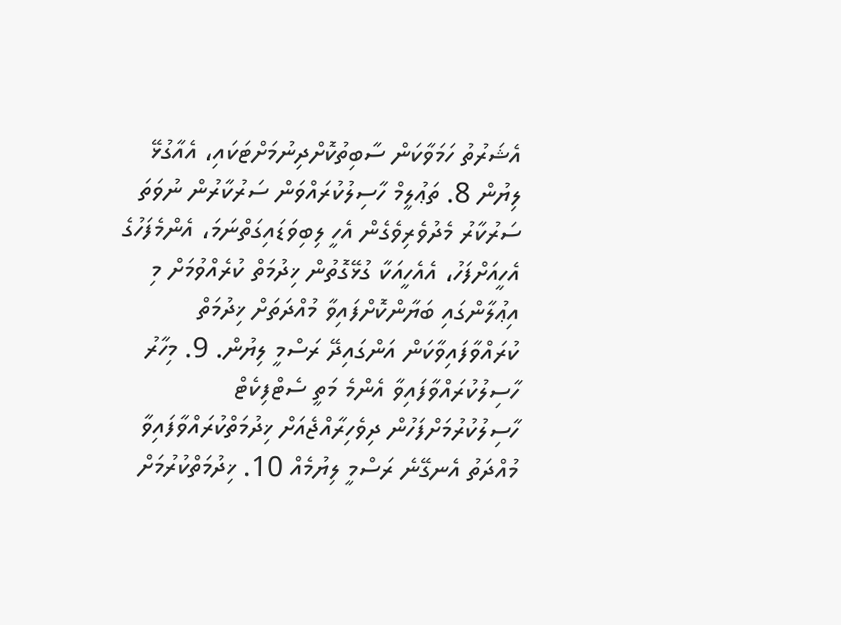އެޝަރުތު ހަމަވާކަން ސާބިތުކޮށްދިނުމަށްޓަކައި، އެއާގުޅޭ ލިޔުން 8. ތަޢުލީމް ހާސިލުކުރައްވަން ސަރުކާރުން ނުވަތަ ސަރުކާރު މެދުވެރިވެގެން އެހީ ލިބިވަޑައިގަތްނަމަ، އެންމެފަހުގެ އެހީއަށްފަހު، އެއެހީއަކާ ގުޅޭގޮތުން ޚިދުމަތް ކުރެއްވުމަށް މި އިޢުލާންގައި ބަޔާންކޮށްފައިވާ މުއްދަތަށް ޚިދުމަތް ކުރައްވާފައިވާކަން އަންގައިދޭ ރަސްމީ ލިޔުން. 9. މިހާރު ހާސިލުކުރައްވާފައިވާ އެންމެ މަތީ ސެޓްފިކެޓް ހާސިލުކުރުމަށްފަހުން ދިވެހިރާއްޖެއަށް ޚިދުމަތްކުރައްވާފައިވާ މުއްދަތު އެނގޭނެ ރަސްމީ ލިޔުމެއް 10. ޚިދުމަތްކުރުމަށް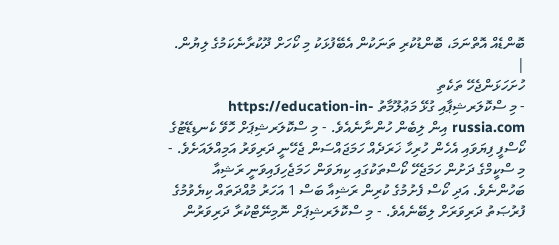ބޮންޑެއް އޮތްނަމަ، ބޮންޑުކުރި ތަނަކުން އެބޭފުޅަކު މި ކޯހަށް ދޫކުރާނެކަމުގެ ލިޔުން. |
ހުށަހަޅަންޖެހޭ ތަކެތި
- މި ސްކޮލަރޝިޕާއި ގުޅޭ މަޢުލޫމާތު https://education-in-russia.com އިން ލިބެން ހުންނާނެއެވެ. - މި ސްކޮލަރޝިޕަށް ހޮވޭ ކެނޑިޑޭޓުގެ ކޯސްފީ ފިޔަވައި އެހެން ހުރިހާ ޚަރަދެއް ހަމަޖައްސަން ޖެހޭނީ ދަރިވަރު އަމިއްލައަށެވެ. - މި ސްކީމްގެ ދަށުން ހަމަޖެހޭ ކޯސްތަކުގައި ކިޔަވަން ހަމަޖެހިފައިވަނީ ރަޝިއާ ބަހުންނެވެ. އަދި ކޯސް ފެށުމުގެ ކުރިން ރަޝިއާ ބަސް 1 އަހަރު މުއްދަތައް ކިޔެވުމުގެ ފުރުޞަތު ދަރިވަރަށް ލިބޭނެއެވެ. - މި ސްކޮލަރޝިޕަށް ނޮމިނޭޓްކުރާ ދަރިވަރުން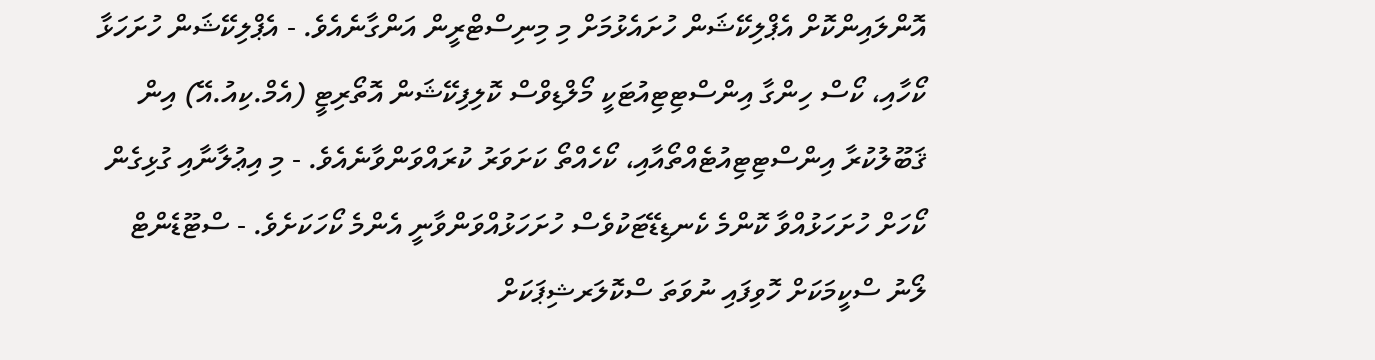އޮންލައިންކޮށް އެޕްލިކޭޝަން ހުށައެޅުމަށް މި މިނިސްޓްރީން އަންގާނެއެވެ. - އެޕްލިކޭޝަން ހުށަހަޅާ ކޯހާއި، ކޯސް ހިންގާ އިންސްޓިޓިއުޓަކީ މޯލްޑިވްސް ކޮލިފިކޭޝަން އޮތޯރިޓީ (އެމް.ކިއު.އޭ) އިން ޤަބޫލުކުރާ އިންސްޓިޓިއުޓެއްތޯއާއި، ކޯހެއްތޯ ކަށަވަރު ކުރައްވަންވާނެއެވެ. - މި އިޢުލާނާއި ގުޅިގެން ކޯހަށް ހުށަހަޅުއްވާ ކޮންމެ ކެނޑިޑޭޓަކުވެސް ހުށަހަޅުއްވަންވާނީ އެންމެ ކޯހަކަށެވެ. - ސްޓޫޑެންޓް ލޯނު ސްކީމަކަށް ހޮވިފައި ނުވަތަ ސްކޮލަރޝިޕަކަށް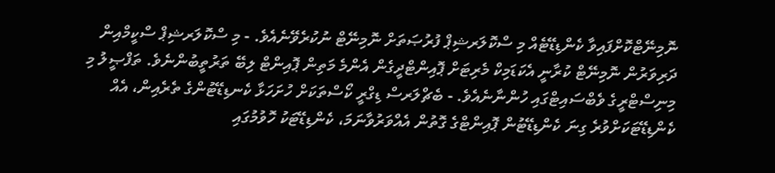ނޮމިނޭޓްކޮށްފައިވާ ކެންޑިޑޭޓެއް މި ސްކޮލަރޝިޕް ފުރުޞަތަށް ނޮމިނޭޓް ނުކުރެވޭނެއެވެ. - މި ސްކޮލަރޝިޕް ސްކީމްއިން ދަރިވަރުން ނޮމިނޭޓް ކުރާނީ އެކަޑަމިކް މެރިޓަށް ޕޮއިންޓްދީގެން އެންމެ މަތިން ޕޮއިންޓް ލިބޭ ތަރުތީބުންނެވެ. ތަފްޞީލު މި މިނިސްޓްރީގެ ވެބްސައިޓްގައި ހުންނާނެއެވެ. - ބެޗްލަރސް ޑިގްރީ ކޯސްތަކަށް ހުށަހަޅާ ކެނޑިޑޭޓުންގެ ތެރެއިން، އެއް ކެންޑިޑޭޓަކަށްވުރެ ގިނަ ކެންޑިޑޭޓުން ޕޮއިންޓްގެ ގޮތުން އެއްވަރުވާނަމަ، ކެންޑިޑޭޓަކު ހޮވުމުގައި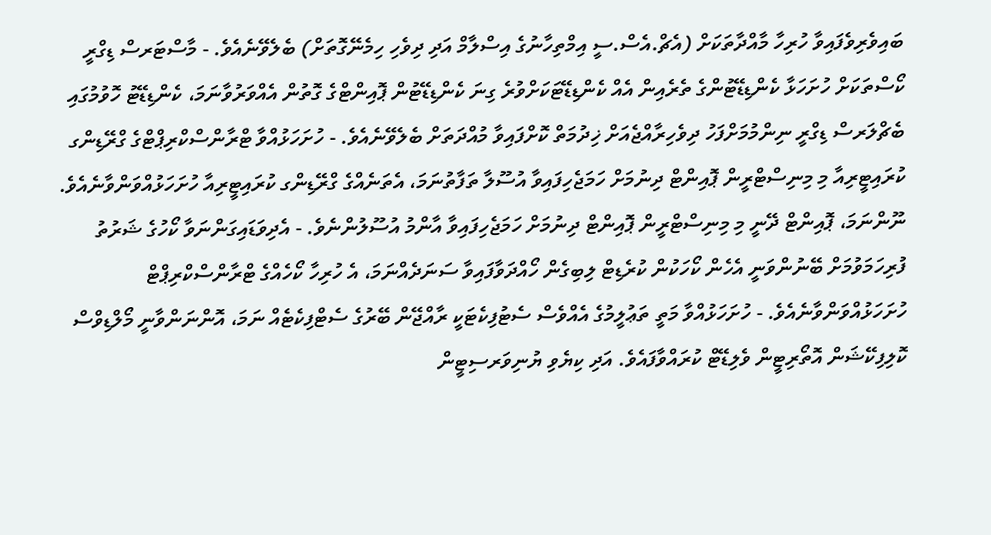ބައިވެރިވެފައިވާ ހުރިހާ މާއްދާތަކަށް (އެޗް.އެސް.ސީ އިމްތިހާނުގެ އިސްލާމް އަދި ދިވެހި ހިމެނޭގޮތަށް) ބެލެވޭނެއެވެ. - މާސްޓަރސް ޑިގްރީ ކޯސްތަކަށް ހުށަހަޅާ ކެންޑިޑޭޓުންގެ ތެރެއިން އެއް ކެންޑިޑޭޓަކަށްވުރެ ގިނަ ކެންޑިޑޭޓުން ޕޮއިންޓްގެ ގޮތުން އެއްވަރުވާނަމަ، ކެންޑިޑޭޓު ހޮވުމުގައި ބެޗްލަރސް ޑިގްރީ ނިންމުމަށްފަހު ދިވެހިރާއްޖެއަށް ޚިދުމަތް ކޮށްފައިވާ މުއްދަތަށް ބެލެވޭނެއެވެ. - ހުށަހަޅުއްވާ ޓްރާންސްކްރިޕްޓްގެ ގްރޭޑިންގ ކުރައިޓީރިއާ މި މިނިސްޓްރީން ޕޮއިންޓް ދިނުމަށް ހަމަޖެހިފައިވާ އުސޫލާ ތަފާތުނަމަ، އެތަނެއްގެ ގްރޭޑިންގ ކުރައިޓީރިއާ ހުށަހަޅުއްވަންވާނެއެވެ. ނޫންނަމަ، ޕޮއިންޓް ދޭނީ މި މިނިސްޓްރީން ޕޮއިންޓް ދިނުމަށް ހަމަޖެހިފައިވާ އާންމު އުސޫލުންނެވެ. - އެދިވަޑައިގަންނަވާ ކޯހުގެ ޝަރުތު ފުރިހަމަވުމަށް ބޭނުންވަނީ އެހެން ކޯހަކުން ކުރެޑިޓް ލިބިގެން ހޯއްދަވާފައިވާ ސަނަދެއްނަމަ، އެ ހުރިހާ ކޯހެއްގެ ޓްރާންސްކްރިޕްޓް ހުށަހަޅުއްވަންވާނެއެވެ. - ހުށަހަޅުއްވާ މަތީ ތަޢުލީމުގެ އެއްވެސް ސެޓުފިކެޓަކީ ރާއްޖޭން ބޭރުގެ ސެޓްފިކެޓެއް ނަމަ، އޮންނަންވާނީ މޯލްޑިވްސް ކޮލިފިކޭޝަން އޮތޯރިޓީން ވެލިޑޭޓް ކުރައްވާފައެވެ. އަދި ކިޔެވި ޔުނިވަރސިޓީން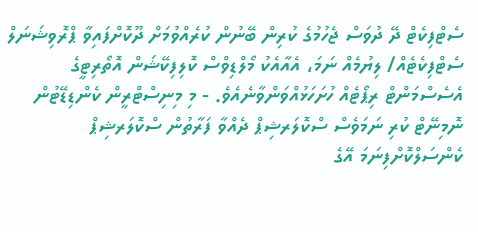ސެޓްފިކެޓް ދޭ ދުވަސް ޖެހުމުގެ ކުރިން ބޭނުން ކުރެއްވުމަށް ދޫކޮށްފައިވާ ޕްރޮވިޝަނަލް ސެޓްފިކެޓެއް/ ލިޔުމެއް ނަމަ، އެއާއެކު މޯލްޑިވްސް ކޮލިފިކޭޝަން އޮތޯރިޓީގެ އެސެސްމަންޓް ރިޕޯޓެއް ހުށަހަޅުއްވަންވާނެއެވެ. - މި މިނިސްޓްރީން ކެންޑިޑޭޓުން ނޮމިނޭޓް ކުރި ނަމަވެސް ސްކޮލަރޝިޕް ދެއްވާ ފަރާތުން ސްކޮލަރޝިޕް ކެންސަލްކޮށްފިނަމަ އޭގެ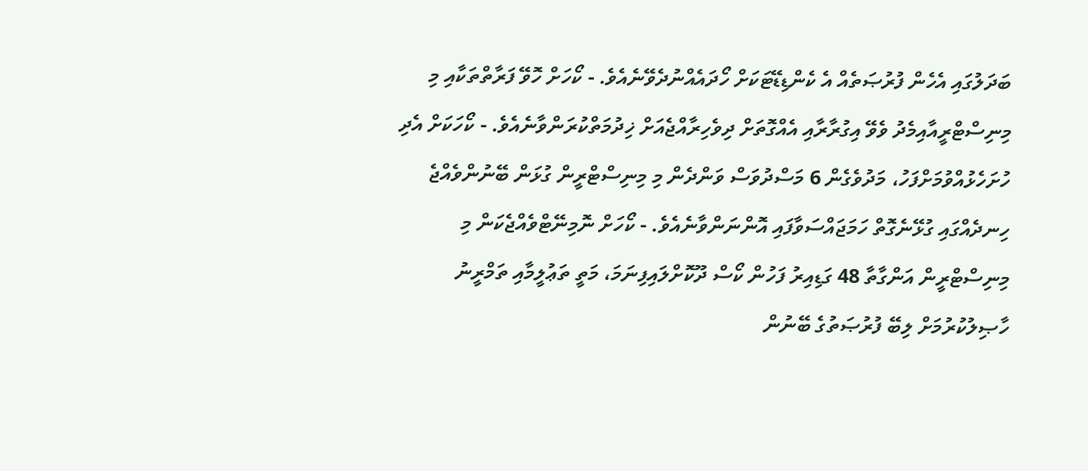ބަދަލުގައި އެހެން ފުރުޞަތެއް އެ ކެންޑިޑޭޓަކަށް ހޯދައެއްނުދެވޭނެއެވެ. - ކޯހަށް ހޮވޭ ފަރާތްތަކާއި މި މިނިސްޓްރީއާއިމެދު ވެވޭ އިގުރާރާއި އެއްގޮތަށް ދިވެހިރާއްޖެއަށް ޚިދުމަތްކުރަންވާނެއެވެ. - ކޯހަކަށް އެދި ހުށަހެޅުއްވުމަށްފަހު، މަދުވެގެން 6 މަސްދުވަސް ވަންދެން މި މިނިސްޓްރީން ގުޅަން ބޭނުންވެއްޖެ ހިނދެއްގައި ގުޅޭނެގޮތް ހަމަޖައްސަވާފައި އޮންނަންވާނެއެވެ. - ކޯހަށް ނޮމިނޭޓްވެއްޖެކަން މި މިނިސްޓްރީން އަންގާތާ 48 ގަޑިއިރު ފަހުން ކޯސް ދޫކޮށްލައިފިނަމަ، މަތީ ތަޢުލީމާއި ތަމްރީނު ހާޞިލުކުރުމަށް ލިބޭ ފުރުޞަތުގެ ބޭނުން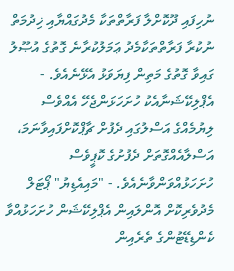ނުހިފައި ދޫކޮށްލާ ފަރާތްތަކާ މެދުގައްޔާއި ޚިދުމަތް ނުކުރާ ފަރާތްތަކާމެދު ޢަމަލުކުރާނެ ގޮތުގެ އުޞޫލު ގައިވާ ގޮތުގެ މަތިން ފިޔަވަޅު އެޅޭނެއެވެ. - އެޕްލިކޭޝަނާއެކު ހުށަހަޅަންޖެހޭ އެއްވެސް ލިޔުމެއްގެ އަސްލުގައި ދެފުށް ޗާޕްކޮށްފައިވާނަމަ، އަސްލާއެއްގޮތަށް ދެފުށުގެ ކޮޕީވެސް ހުށަހަޅުއްވަންވާނެއެވެ. - "މައިއެޑިޔު" ޕޯޓަލް މެދުވެރިކޮށް އޮންލައިން އެޕްލިކޭޝަން ހުށަހަޅުއްވާ ކެންޑިޑޭޓުންގެ ތެރެއިން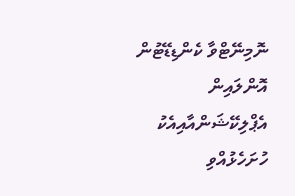ނޮމިނޭޓްވާ ކެންޑިޑޭޓުން އޮންލައިން އެޕްލިކޭޝަންއާއިއެކު ހުށަހެޅުއްވި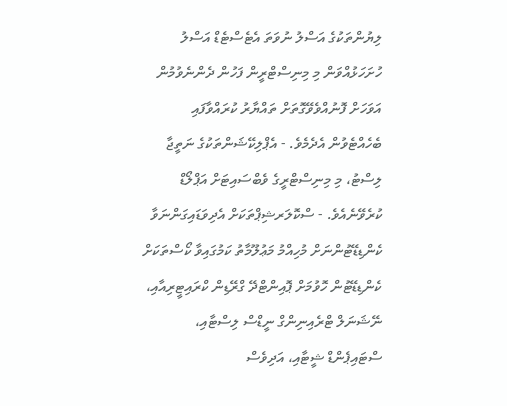ލިޔުންތަކުގެ އަސްލު ނުވަތަ އެޓެސްޓެޑް އަސްލު ހުށަހަޅުއްވަން މި މިނިސްޓްރީން ފަހުން ދެންނެވުމުން އަވަހަށް ފޮނުއްވެވޭގޮތަށް ތައްޔާރު ކުރައްވާފައި ބެހެއްޓެވުން އެދެމެވެ. - އެޕްލިކޭޝަންތަކުގެ ނަތީޖާ ލިސްޓު، މި މިނިސްޓްރީގެ ވެބްސައިޓަށް އަޕްލޯޑް ކުރެވޭނެއެވެ. - ސްކޮލަރޝިޕްތަކަށް އެދިވަޑައިގަންނަވާ ކެންޑިޑޭޓުންނަށް މުހިއްމު މަޢުލޫމާތު ކަމުގައިވާ ކޯސްތަކަށް ކެންޑިޑޭޓުން ހޮވުމަށް ޕޮއިންޓްދޭ ގްރޭޑިން ކްރައިޓީރިއާއި، ނޭޝަނަލް ޓްރެއިނިންގް ނީޑްސް ލިސްޓާއި، ސްޓައިޕެންޑް ޝީޓާއި، އަދިވެސް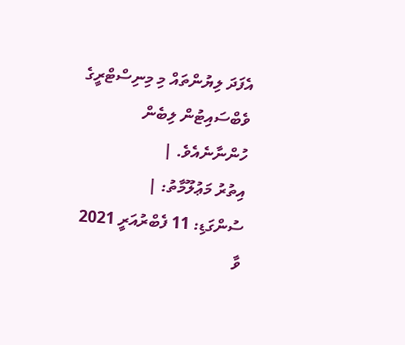އެފަދަ ލިޔުންތައް މި މިނިސްޓްރީގެ ވެބްސައިޓުން ލިބެން ހުންނާނެއެވެ. |
އިތުރު މަޢުލޫމާތު: |
ސުންގަޑި: 11 ފެބްރުއަރީ 2021 ވާ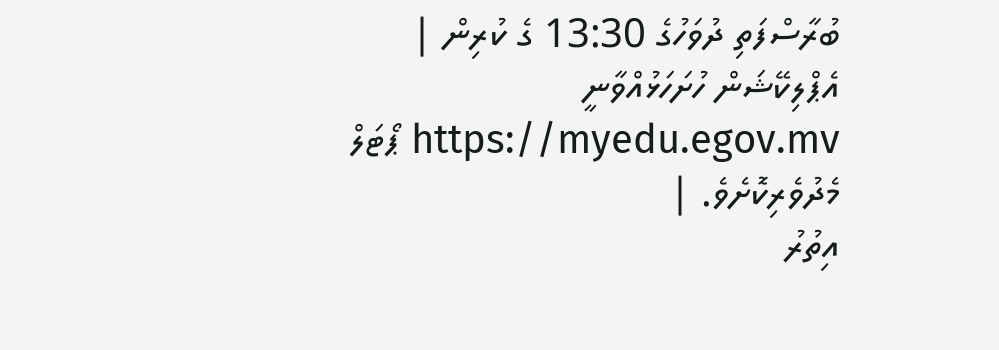ބުރާސްފަތި ދުވަހުގެ 13:30 ގެ ކުރިން |
އެޕްލިކޭޝަން ހުށަހަޅުއްވާނީ https://myedu.egov.mv ޕޯޓަލް މެދުވެރިކޮށެވެ. |
އިތުރު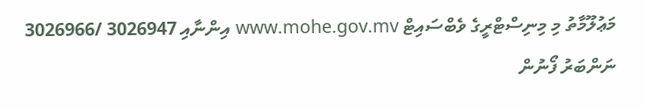މަޢުލޫމާތު މި މިނިސްޓްރީގެ ވެބްސައިޓް www.mohe.gov.mv އިންނާއި 3026947 /3026966 ނަންބަރު ފޯނުން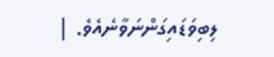ލިބިވަޑައިގަންނަވާނެއެވެ. |